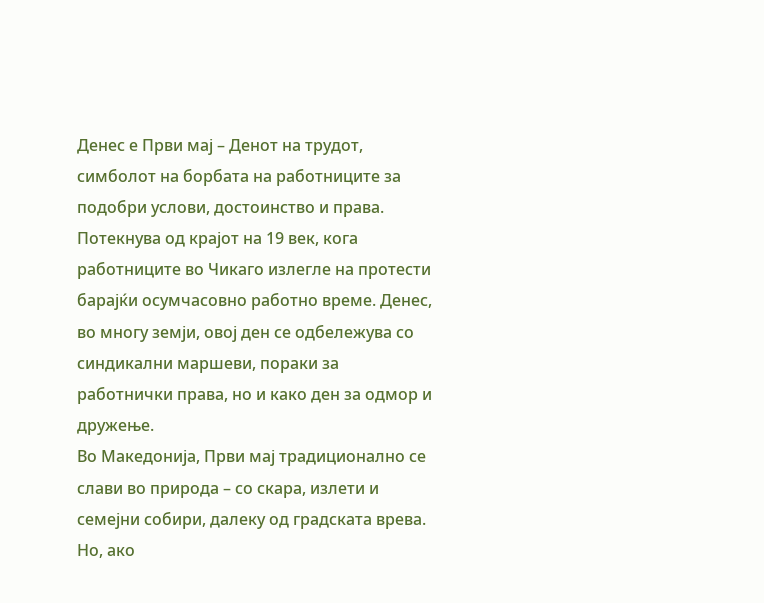Денес е Први мај – Денот на трудот, симболот на борбата на работниците за подобри услови, достоинство и права. Потекнува од крајот на 19 век, кога работниците во Чикаго излегле на протести барајќи осумчасовно работно време. Денес, во многу земји, овој ден се одбележува со синдикални маршеви, пораки за работнички права, но и како ден за одмор и дружење.
Во Македонија, Први мај традиционално се слави во природа – со скара, излети и семејни собири, далеку од градската врева. Но, ако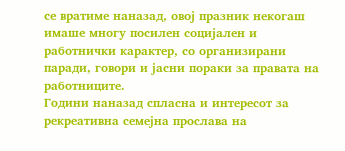се вратиме наназад, овој празник некогаш имаше многу посилен социјален и работнички карактер, со организирани паради, говори и јасни пораки за правата на работниците.
Години наназад спласна и интересот за рекреативна семејна прослава на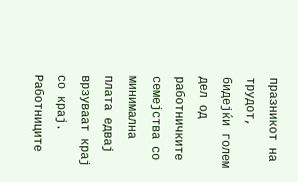празникот на трудот, бидејќи голем дел од работничките семејства со минимална плата едвај врзуваат крај со крај.
Работниците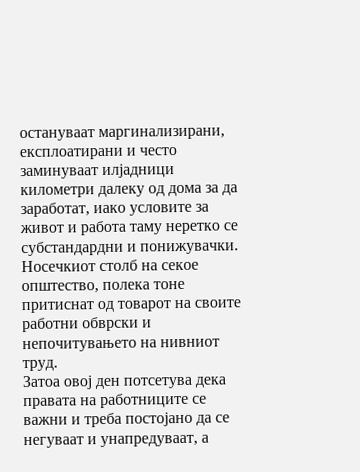остануваат маргинализирани, експлоатирани и често заминуваат илјадници километри далеку од дома за да заработат, иако условите за живот и работа таму неретко се субстандардни и понижувачки.
Носечкиот столб на секое општество, полека тоне притиснат од товарот на своите работни обврски и непочитувањето на нивниот труд.
Затоа овој ден потсетува дека правата на работниците се важни и треба постојано да се негуваат и унапредуваат, а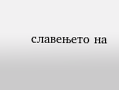славењето на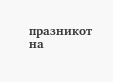празникот на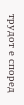трудот е според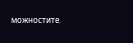можностите.